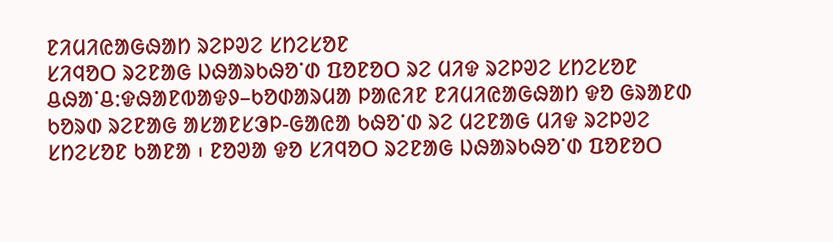ᱱᱤᱢᱤᱭᱟᱜᱷᱟᱴ ᱨᱮᱞᱣᱮ ᱥᱴᱮᱥᱚᱱ
ᱥᱤᱧᱚᱛ ᱨᱮᱱᱟᱜ ᱡᱷᱟᱨᱠᱷᱚᱸᱰ ᱯᱚᱱᱚᱛ ᱨᱮ ᱢᱤᱫ ᱨᱮᱞᱣᱮ ᱥᱴᱮᱥᱚᱱ
ᱪᱷᱟᱸᱪ:ᱫᱷᱟᱱᱵᱟᱫᱽ–ᱠᱚᱰᱟᱨᱢᱟ ᱞᱟᱭᱤᱱ ᱱᱤᱢᱤᱭᱟᱜᱷᱟᱴ ᱫᱚ ᱜᱨᱟᱱᱰ ᱠᱚᱨᱰ ᱨᱮᱱᱟᱜ ᱟᱥᱟᱱᱥᱳᱞ-ᱜᱟᱭᱟ ᱠᱷᱚᱸᱰ ᱨᱮ ᱢᱮᱱᱟᱜ ᱢᱤᱫ ᱨᱮᱞᱣᱮ ᱥᱴᱮᱥᱚᱱ ᱠᱟᱱᱟ ᱾ ᱱᱚᱣᱟ ᱫᱚ ᱥᱤᱧᱚᱛ ᱨᱮᱱᱟᱜ ᱡᱷᱟᱨᱠᱷᱚᱸᱰ ᱯᱚᱱᱚᱛ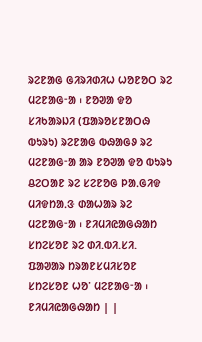ᱨᱮᱱᱟᱜ ᱜᱤᱨᱤᱰᱤᱦ ᱦᱚᱱᱚᱛ ᱨᱮ ᱢᱮᱱᱟᱜᱼᱟ ᱾ ᱱᱚᱣᱟ ᱫᱚ ᱥᱤᱠᱟᱨᱡᱤ (ᱯᱟᱨᱚᱥᱱᱟᱛᱷ ᱵᱩᱨᱩ) ᱨᱮᱱᱟᱜ ᱵᱷᱟᱜᱽ ᱨᱮ ᱢᱮᱱᱟᱜᱼᱟ ᱟᱨ ᱱᱚᱣᱟ ᱫᱚ ᱵᱩᱨᱩ ᱪᱮᱛᱟᱱ ᱨᱮ ᱥᱮᱱᱚᱜ ᱞᱟᱹᱜᱤᱫ ᱢᱤᱫᱴᱟᱹᱝ ᱰᱟᱦᱟᱨ ᱨᱮ ᱢᱮᱱᱟᱜᱼᱟ ᱾ ᱱᱤᱢᱤᱭᱟᱜᱷᱟᱴ ᱥᱴᱮᱥᱚᱱ ᱨᱮ ᱰᱤ.ᱵᱤ.ᱥᱤ. ᱯᱟᱣᱟᱨ ᱴᱨᱟᱱᱥᱢᱤᱥᱚᱱ ᱥᱴᱮᱥᱚᱱ ᱦᱚᱸ ᱢᱮᱱᱟᱜᱼᱟ ᱾
ᱱᱤᱢᱤᱭᱟᱜᱷᱟᱴ | |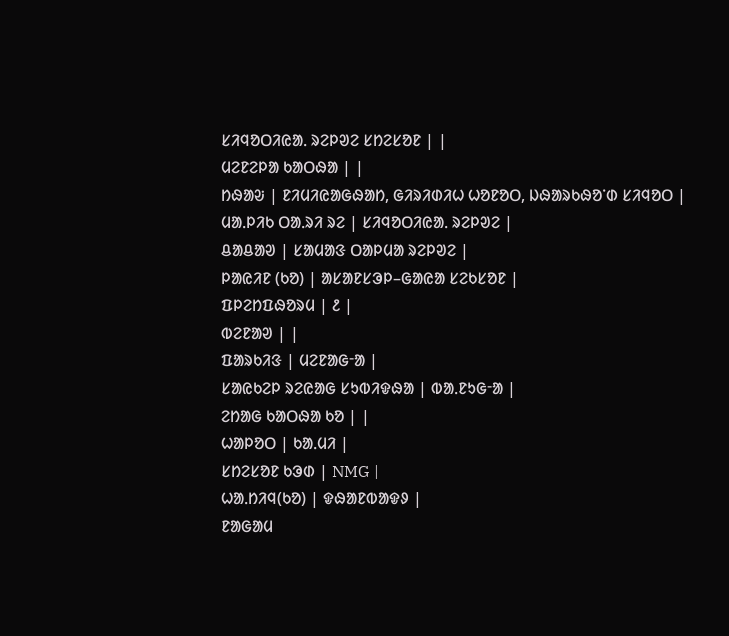ᱥᱤᱧᱚᱛᱤᱭᱟᱹ ᱨᱮᱞᱣᱮ ᱥᱴᱮᱥᱚᱱ | |
ᱢᱮᱱᱮᱞᱟ ᱠᱟᱛᱷᱟ | |
ᱴᱷᱟᱶ | ᱱᱤᱢᱤᱭᱟᱜᱷᱟᱴ, ᱜᱤᱨᱤᱰᱤᱦ ᱦᱚᱱᱚᱛ, ᱡᱷᱟᱨᱠᱷᱚᱸᱰ ᱥᱤᱧᱚᱛ |
ᱢᱟᱹᱞᱤᱠ ᱛᱟᱹᱨᱤ ᱨᱮ | ᱥᱤᱧᱚᱛᱤᱭᱟᱹ ᱨᱮᱞᱣᱮ |
ᱪᱟᱪᱟᱣ | ᱥᱟᱢᱟᱝ ᱛᱟᱞᱢᱟ ᱨᱮᱞᱣᱮ |
ᱞᱟᱭᱤᱱ (ᱠᱚ) | ᱟᱥᱟᱱᱥᱳᱞ–ᱜᱟᱭᱟ ᱥᱮᱠᱥᱚᱱ |
ᱯᱞᱮᱴᱯᱷᱚᱨᱢ | ᱒ |
ᱵᱮᱱᱟᱣ | |
ᱯᱟᱨᱠᱤᱝ | ᱢᱮᱱᱟᱜᱼᱟ |
ᱥᱟᱭᱠᱮᱞ ᱨᱮᱭᱟᱜ ᱥᱩᱵᱤᱫᱷᱟ | ᱵᱟᱹᱱᱩᱜᱼᱟ |
ᱮᱴᱟᱜ ᱠᱟᱛᱷᱟ ᱠᱚ | |
ᱦᱟᱞᱚᱛ | ᱠᱟᱹᱢᱤ |
ᱥᱴᱮᱥᱚᱱ ᱠᱳᱰ | NMG |
ᱦᱟᱹᱴᱤᱧ(ᱠᱚ) | ᱫᱷᱟᱱᱵᱟᱫᱽ |
ᱱᱟᱜᱟᱢ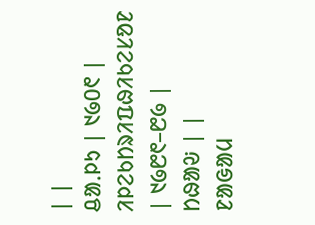| |
ᱪᱟᱹᱞᱩ | ᱑᱙᱐᱖ |
ᱤᱞᱮᱠᱴᱨᱤᱯᱷᱤᱠᱮᱥᱚᱱ | ᱑᱙᱘᱖–᱘᱙ |
ᱴᱷᱟᱶ | |
ᱱᱟᱜᱟᱢ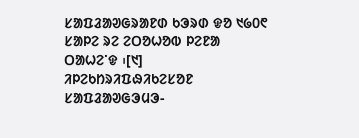ᱥᱟᱯᱲᱟᱣᱜᱨᱟᱱᱰ ᱠᱳᱨᱰ ᱫᱚ ᱑᱙᱐᱖ ᱥᱟᱞᱮ ᱨᱮ ᱮᱛᱚᱦᱚᱵ ᱞᱮᱱᱟ ᱛᱟᱦᱮᱸᱫ ᱾[᱑]
ᱤᱞᱮᱠᱴᱨᱤᱯᱷᱤᱠᱮᱥᱚᱱ
ᱥᱟᱯᱲᱟᱣᱜᱳᱢᱳ-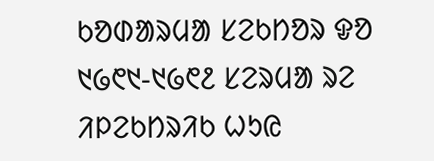ᱠᱚᱰᱟᱨᱢᱟ ᱥᱮᱠᱴᱚᱨ ᱫᱚ ᱑᱙᱖᱑-᱑᱙᱖᱒ ᱥᱮᱨᱢᱟ ᱨᱮ ᱤᱞᱮᱠᱴᱨᱤᱠ ᱦᱩᱭ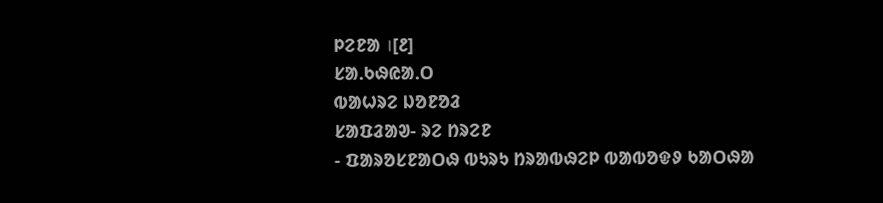ᱞᱮᱱᱟ ।[᱒]
ᱥᱟᱹᱠᱷᱭᱟᱹᱛ
ᱵᱟᱦᱨᱮ ᱡᱚᱱᱚᱲ
ᱥᱟᱯᱲᱟᱣ- ᱨᱮ ᱴᱨᱮᱱ
- ᱯᱟᱨᱚᱥᱱᱟᱛᱷ ᱵᱩᱨᱩ ᱴᱨᱟᱵᱷᱮᱞ ᱵᱟᱵᱚᱫᱽ ᱠᱟᱛᱷᱟ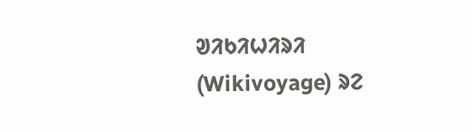ᱣᱤᱠᱤᱦᱤᱨᱤ (Wikivoyage) ᱨᱮ